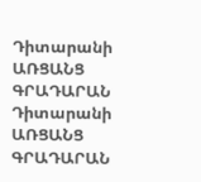Դիտարանի ԱՌՑԱՆՑ ԳՐԱԴԱՐԱՆ
Դիտարանի
ԱՌՑԱՆՑ ԳՐԱԴԱՐԱՆ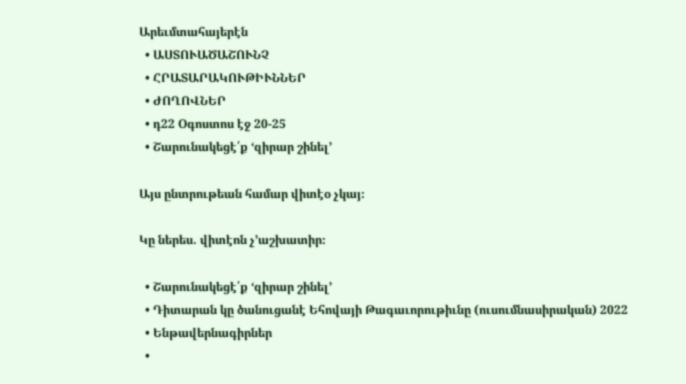Արեւմտահայերէն
  • ԱՍՏՈՒԱԾԱՇՈՒՆՉ
  • ՀՐԱՏԱՐԱԿՈՒԹԻՒՆՆԵՐ
  • ԺՈՂՈՎՆԵՐ
  • դ22 Օգոստոս էջ 20-25
  • Շարունակեցէ՛ք ‘զիրար շինել’

Այս ընտրութեան համար վիտէօ չկայ։

Կը ներես. վիտէոն չ’աշխատիր։

  • Շարունակեցէ՛ք ‘զիրար շինել’
  • Դիտարան կը ծանուցանէ Եհովայի Թագաւորութիւնը (ուսումնասիրական) 2022
  • Ենթավերնագիրներ
  •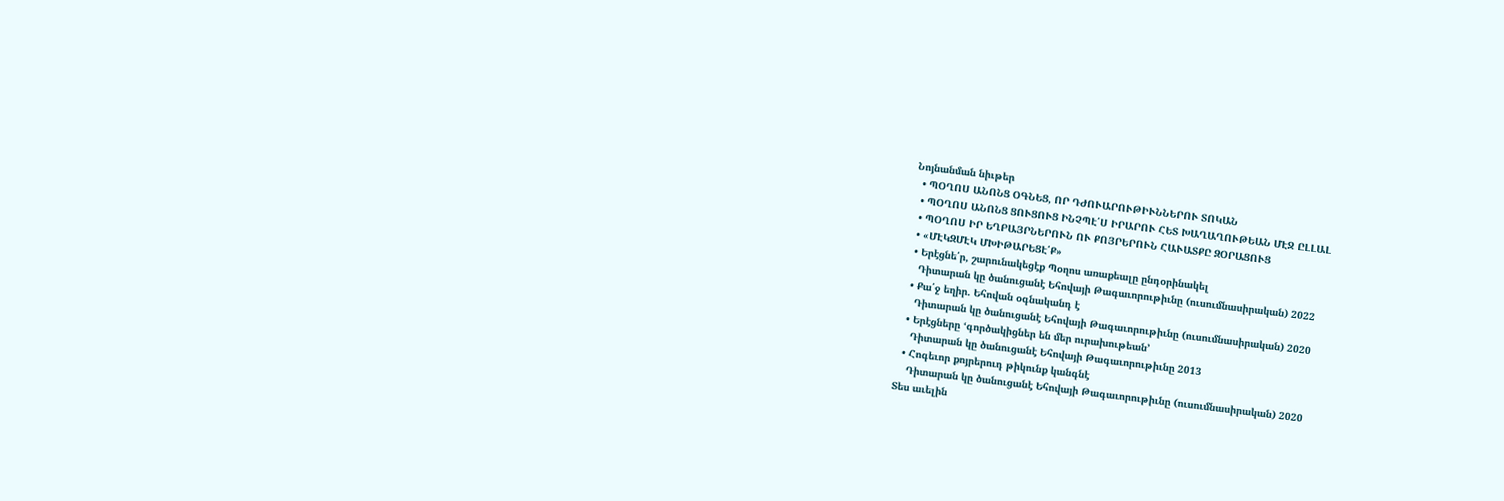Նոյնանման նիւթեր
  • ՊՕՂՈՍ ԱՆՈՆՑ ՕԳՆԵՑ, ՈՐ ԴԺՈՒԱՐՈՒԹԻՒՆՆԵՐՈՒ ՏՈԿԱՆ
  • ՊՕՂՈՍ ԱՆՈՆՑ ՑՈՒՑՈՒՑ ԻՆՉՊԷ՛Ս ԻՐԱՐՈՒ ՀԵՏ ԽԱՂԱՂՈՒԹԵԱՆ ՄԷՋ ԸԼԼԱԼ
  • ՊՕՂՈՍ ԻՐ ԵՂԲԱՅՐՆԵՐՈՒՆ ՈՒ ՔՈՅՐԵՐՈՒՆ ՀԱՒԱՏՔԸ ԶՕՐԱՑՈՒՑ
  • «ՄԷԿԶՄԷԿ ՄԽԻԹԱՐԵՑԷ՛Ք»
  • Երէցնե՛ր, շարունակեցէք Պօղոս առաքեալը ընդօրինակել
    Դիտարան կը ծանուցանէ Եհովայի Թագաւորութիւնը (ուսումնասիրական) 2022
  • Քա՛ջ եղիր. Եհովան օգնականդ է
    Դիտարան կը ծանուցանէ Եհովայի Թագաւորութիւնը (ուսումնասիրական) 2020
  • Երէցները ‘գործակիցներ են մեր ուրախութեան’
    Դիտարան կը ծանուցանէ Եհովայի Թագաւորութիւնը 2013
  • Հոգեւոր քոյրերուդ թիկունք կանգնէ
    Դիտարան կը ծանուցանէ Եհովայի Թագաւորութիւնը (ուսումնասիրական) 2020
Տես աւելին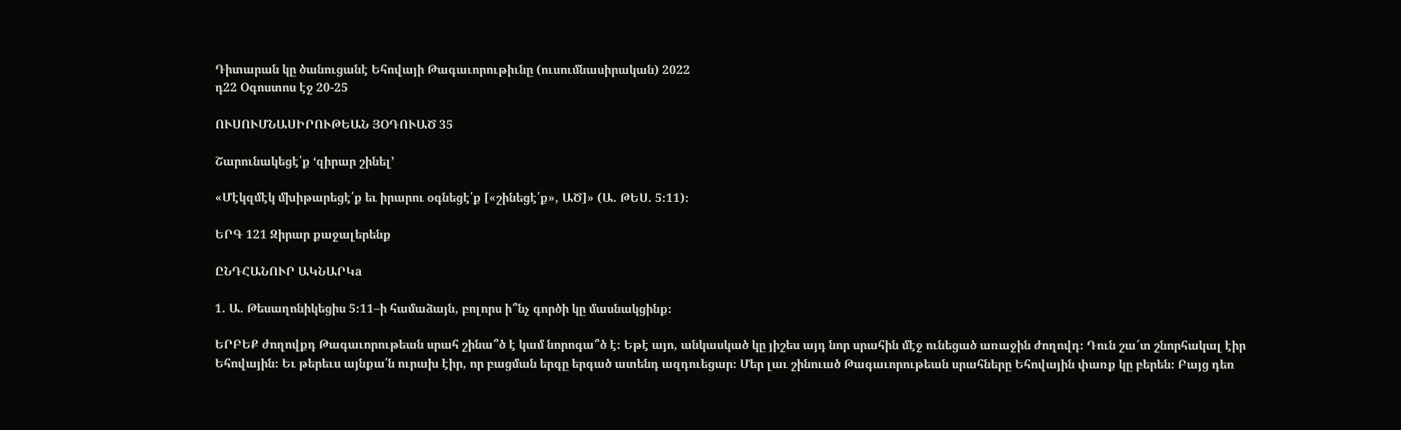Դիտարան կը ծանուցանէ Եհովայի Թագաւորութիւնը (ուսումնասիրական) 2022
դ22 Օգոստոս էջ 20-25

ՈՒՍՈՒՄՆԱՍԻՐՈՒԹԵԱՆ ՅՕԴՈՒԱԾ 35

Շարունակեցէ՛ք ‘զիրար շինել’

«Մէկզմէկ մխիթարեցէ՛ք եւ իրարու օգնեցէ՛ք [«շինեցէ՛ք», ԱԾ]» (Ա. ԹԵՍ. 5։11)։

ԵՐԳ 121 Զիրար քաջալերենք

ԸՆԴՀԱՆՈՒՐ ԱԿՆԱՐԿa

1. Ա. Թեսաղոնիկեցիս 5։11–ի համաձայն, բոլորս ի՞նչ գործի կը մասնակցինք։

ԵՐԲԵՔ ժողովքդ Թագաւորութեան սրահ շինա՞ծ է կամ նորոգա՞ծ է։ Եթէ այո, անկասկած կը յիշես այդ նոր սրահին մէջ ունեցած առաջին ժողովդ։ Դուն շա՜տ շնորհակալ էիր Եհովային։ Եւ թերեւս այնքա՛ն ուրախ էիր, որ բացման երգը երգած ատենդ ազդուեցար։ Մեր լաւ շինուած Թագաւորութեան սրահները Եհովային փառք կը բերեն։ Բայց դեռ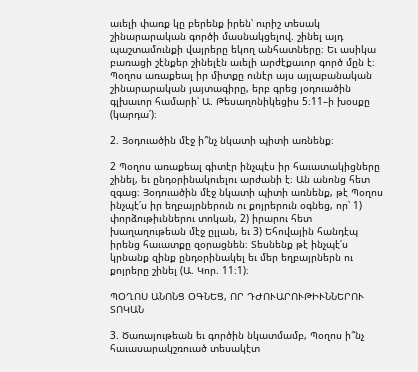աւելի փառք կը բերենք իրեն՝ ուրիշ տեսակ շինարարական գործի մասնակցելով. շինել այդ պաշտամունքի վայրերը եկող անհատները։ Եւ ասիկա բառացի շէնքեր շինելէն աւելի արժէքաւոր գործ մըն է։ Պօղոս առաքեալ իր միտքը ունէր այս այլաբանական շինարարական յայտագիրը, երբ գրեց յօդուածին գլխաւոր համարի՝ Ա. Թեսաղոնիկեցիս 5։11–ի խօսքը (կարդա՛)։

2. Յօդուածին մէջ ի՞նչ նկատի պիտի առնենք։

2 Պօղոս առաքեալ գիտէր ինչպէս իր հաւատակիցները շինել, եւ ընդօրինակուելու արժանի է։ Ան անոնց հետ զգաց։ Յօդուածին մէջ նկատի պիտի առնենք, թէ Պօղոս ինչպէ՛ս իր եղբայրներուն ու քոյրերուն օգնեց, որ՝ 1) փորձութիւններու տոկան, 2) իրարու հետ խաղաղութեան մէջ ըլլան, եւ 3) Եհովային հանդէպ իրենց հաւատքը զօրացնեն։ Տեսնենք թէ ինչպէ՛ս կրնանք զինք ընդօրինակել եւ մեր եղբայրներն ու քոյրերը շինել (Ա. Կոր. 11։1)։

ՊՕՂՈՍ ԱՆՈՆՑ ՕԳՆԵՑ, ՈՐ ԴԺՈՒԱՐՈՒԹԻՒՆՆԵՐՈՒ ՏՈԿԱՆ

3. Ծառայութեան եւ գործին նկատմամբ, Պօղոս ի՞նչ հաւասարակշռուած տեսակէտ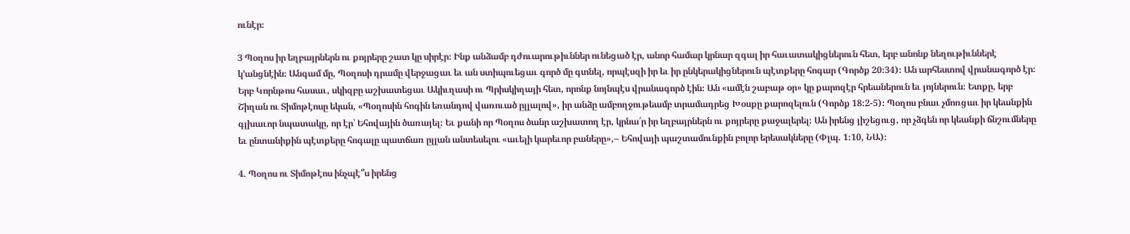ունէր։

3 Պօղոս իր եղբայրներն ու քոյրերը շատ կը սիրէր։ Ինք անձամբ դժուարութիւններ ունեցած էր, անոր համար կրնար զգալ իր հաւատակիցներուն հետ, երբ անոնք նեղութիւններէ կ’անցնէին։ Անգամ մը, Պօղոսի դրամը վերջացաւ եւ ան ստիպուեցաւ գործ մը գտնել, որպէսզի իր եւ իր ընկերակիցներուն պէտքերը հոգար (Գործք 20։34)։ Ան արհեստով վրանագործ էր։ Երբ Կորնթոս հասաւ, սկիզբը աշխատեցաւ Ակիւղասի ու Պրիսկիղայի հետ, որոնք նոյնպէս վրանագործ էին։ Ան «ամէն շաբաթ օր» կը քարոզէր հրեաներուն եւ յոյներուն։ Ետքը, երբ Շիղան ու Տիմոթէոսը եկան, «Պօղոսին հոգին եռանդով վառուած ըլլալով», իր անձը ամբողջութեամբ տրամադրեց Խօսքը քարոզելուն (Գործք 18։2-5)։ Պօղոս բնաւ չմոռցաւ իր կեանքին գլխաւոր նպատակը, որ էր՝ Եհովային ծառայել։ Եւ քանի որ Պօղոս ծանր աշխատող էր, կրնա՛ր իր եղբայրներն ու քոյրերը քաջալերել։ Ան իրենց յիշեցուց, որ չձգեն որ կեանքի ճնշումները եւ ընտանիքին պէտքերը հոգալը պատճառ ըլլան անտեսելու «աւելի կարեւոր բաները»,– Եհովայի պաշտամունքին բոլոր երեսակները (Փլպ. 1։10, ՆԱ)։

4. Պօղոս ու Տիմոթէոս ինչպէ՞ս իրենց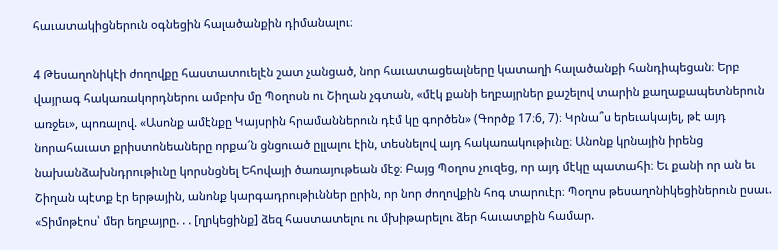հաւատակիցներուն օգնեցին հալածանքին դիմանալու։

4 Թեսաղոնիկէի ժողովքը հաստատուելէն շատ չանցած, նոր հաւատացեալները կատաղի հալածանքի հանդիպեցան։ Երբ վայրագ հակառակորդներու ամբոխ մը Պօղոսն ու Շիղան չգտան, «մէկ քանի եղբայրներ քաշելով տարին քաղաքապետներուն առջեւ», պոռալով. «Ասոնք ամէնքը Կայսրին հրամաններուն դէմ կը գործեն» (Գործք 17։6, 7)։ Կրնա՞ս երեւակայել, թէ այդ նորահաւատ քրիստոնեաները որքա՜ն ցնցուած ըլլալու էին, տեսնելով այդ հակառակութիւնը։ Անոնք կրնային իրենց նախանձախնդրութիւնը կորսնցնել Եհովայի ծառայութեան մէջ։ Բայց Պօղոս չուզեց, որ այդ մէկը պատահի։ Եւ քանի որ ան եւ Շիղան պէտք էր երթային, անոնք կարգադրութիւններ ըրին, որ նոր ժողովքին հոգ տարուէր։ Պօղոս թեսաղոնիկեցիներուն ըսաւ. «Տիմոթէոս՝ մեր եղբայրը. . . [ղրկեցինք] ձեզ հաստատելու ու մխիթարելու ձեր հաւատքին համար.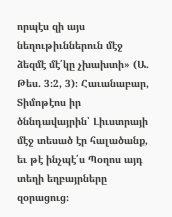որպէս զի այս նեղութիւններուն մէջ ձեզմէ մէ՛կը չխախտի» (Ա. Թես. 3։2, 3)։ Հաւանաբար, Տիմոթէոս իր ծննդավայրին՝ Լիւստրայի մէջ տեսած էր հալածանք, եւ թէ ինչպէ՛ս Պօղոս այդ տեղի եղբայրները զօրացուց։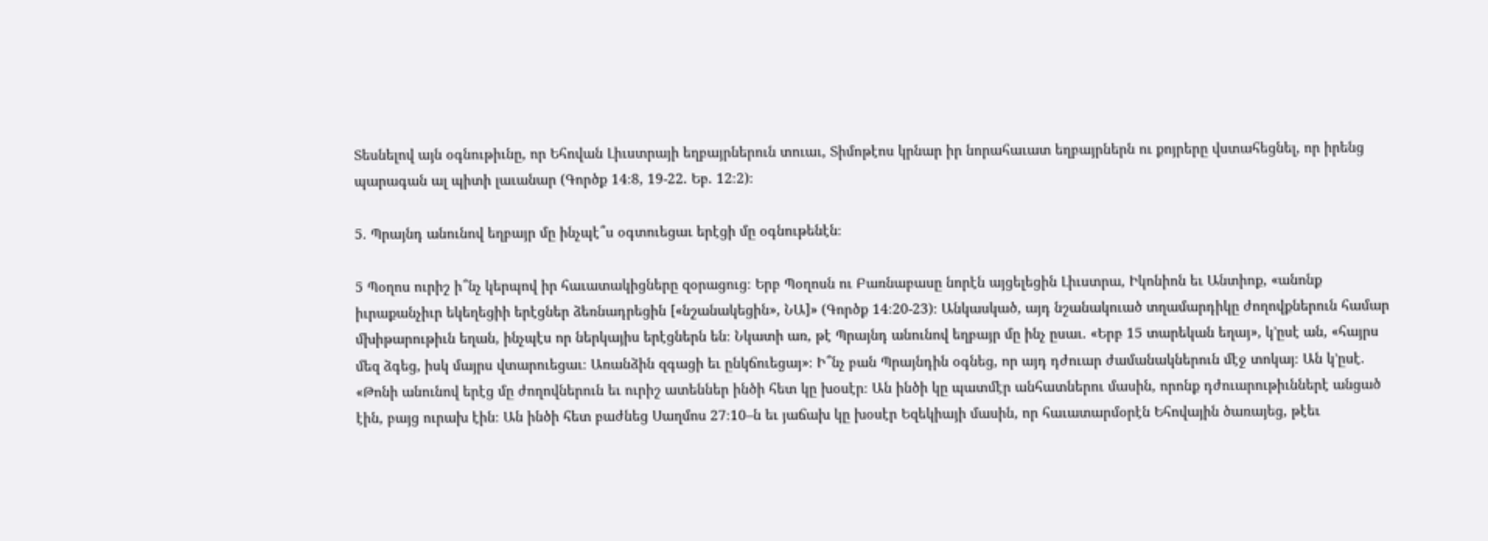Տեսնելով այն օգնութիւնը, որ Եհովան Լիւստրայի եղբայրներուն տուաւ, Տիմոթէոս կրնար իր նորահաւատ եղբայրներն ու քոյրերը վստահեցնել, որ իրենց պարագան ալ պիտի լաւանար (Գործք 14։8, 19-22. Եբ. 12։2)։

5. Պրայնդ անունով եղբայր մը ինչպէ՞ս օգտուեցաւ երէցի մը օգնութենէն։

5 Պօղոս ուրիշ ի՞նչ կերպով իր հաւատակիցները զօրացուց։ Երբ Պօղոսն ու Բառնաբասը նորէն այցելեցին Լիւստրա, Իկոնիոն եւ Անտիոք, «անոնք իւրաքանչիւր եկեղեցիի երէցներ ձեռնադրեցին [«նշանակեցին», ՆԱ]» (Գործք 14։20-23)։ Անկասկած, այդ նշանակուած տղամարդիկը ժողովքներուն համար մխիթարութիւն եղան, ինչպէս որ ներկայիս երէցներն են։ Նկատի առ, թէ Պրայնդ անունով եղբայր մը ինչ ըսաւ. «Երբ 15 տարեկան եղայ», կ’ըսէ ան, «հայրս մեզ ձգեց, իսկ մայրս վտարուեցաւ։ Առանձին զգացի եւ ընկճուեցայ»։ Ի՞նչ բան Պրայնդին օգնեց, որ այդ դժուար ժամանակներուն մէջ տոկայ։ Ան կ’ըսէ. «Թոնի անունով երէց մը ժողովներուն եւ ուրիշ ատեններ ինծի հետ կը խօսէր։ Ան ինծի կը պատմէր անհատներու մասին, որոնք դժուարութիւններէ անցած էին, բայց ուրախ էին։ Ան ինծի հետ բաժնեց Սաղմոս 27։10–ն եւ յաճախ կը խօսէր Եզեկիայի մասին, որ հաւատարմօրէն Եհովային ծառայեց, թէեւ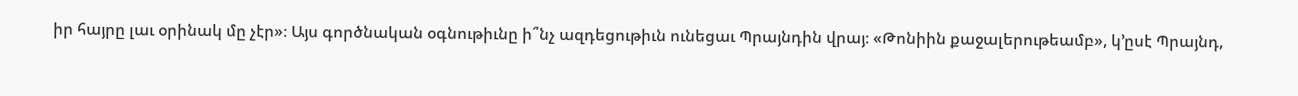իր հայրը լաւ օրինակ մը չէր»։ Այս գործնական օգնութիւնը ի՞նչ ազդեցութիւն ունեցաւ Պրայնդին վրայ։ «Թոնիին քաջալերութեամբ», կ’ըսէ Պրայնդ,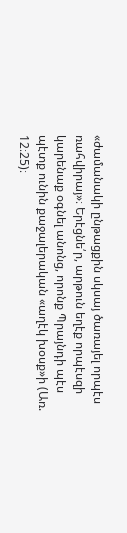«ժամանակի ընթացքին սկսայ ծառայել որպէս ռահվիրայ»։ Երէցնե՛ր, արթուն եղէք որպէսզի կարենաք օգնել անոնց, որոնք Պրայնդի պէս պէտք ունին քաջալերական «աղէկ խօսք»ի (Առ. 12։25)։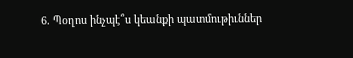6. Պօղոս ինչպէ՞ս կեանքի պատմութիւններ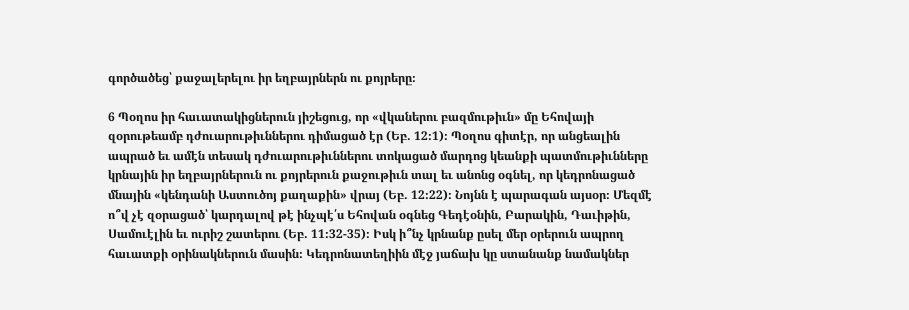գործածեց՝ քաջալերելու իր եղբայրներն ու քոյրերը։

6 Պօղոս իր հաւատակիցներուն յիշեցուց, որ «վկաներու բազմութիւն» մը Եհովայի զօրութեամբ դժուարութիւններու դիմացած էր (Եբ. 12։1)։ Պօղոս գիտէր, որ անցեալին ապրած եւ ամէն տեսակ դժուարութիւններու տոկացած մարդոց կեանքի պատմութիւնները կրնային իր եղբայրներուն ու քոյրերուն քաջութիւն տալ եւ անոնց օգնել, որ կեդրոնացած մնային «կենդանի Աստուծոյ քաղաքին» վրայ (Եբ. 12։22)։ Նոյնն է պարագան այսօր։ Մեզմէ ո՞վ չէ զօրացած՝ կարդալով թէ ինչպէ՛ս Եհովան օգնեց Գեդէօնին, Բարակին, Դաւիթին, Սամուէլին եւ ուրիշ շատերու (Եբ. 11։32-35)։ Իսկ ի՞նչ կրնանք ըսել մեր օրերուն ապրող հաւատքի օրինակներուն մասին։ Կեդրոնատեղիին մէջ յաճախ կը ստանանք նամակներ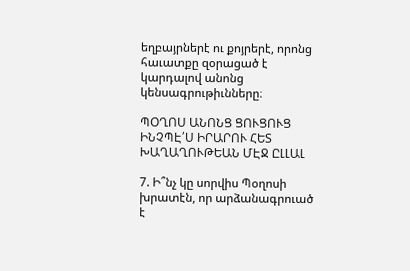եղբայրներէ ու քոյրերէ, որոնց հաւատքը զօրացած է կարդալով անոնց կենսագրութիւնները։

ՊՕՂՈՍ ԱՆՈՆՑ ՑՈՒՑՈՒՑ ԻՆՉՊԷ՛Ս ԻՐԱՐՈՒ ՀԵՏ ԽԱՂԱՂՈՒԹԵԱՆ ՄԷՋ ԸԼԼԱԼ

7. Ի՞նչ կը սորվիս Պօղոսի խրատէն, որ արձանագրուած է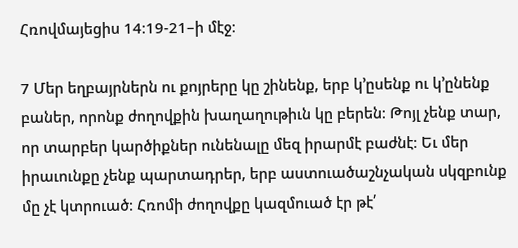Հռովմայեցիս 14։19-21–ի մէջ։

7 Մեր եղբայրներն ու քոյրերը կը շինենք, երբ կ’ըսենք ու կ’ընենք բաներ, որոնք ժողովքին խաղաղութիւն կը բերեն։ Թոյլ չենք տար, որ տարբեր կարծիքներ ունենալը մեզ իրարմէ բաժնէ։ Եւ մեր իրաւունքը չենք պարտադրեր, երբ աստուածաշնչական սկզբունք մը չէ կտրուած։ Հռոմի ժողովքը կազմուած էր թէ՛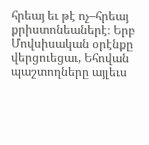հրեայ եւ թէ ոչ–հրեայ քրիստոնեաներէ։ Երբ Մովսիսական օրէնքը վերցուեցաւ, Եհովան պաշտողները այլեւս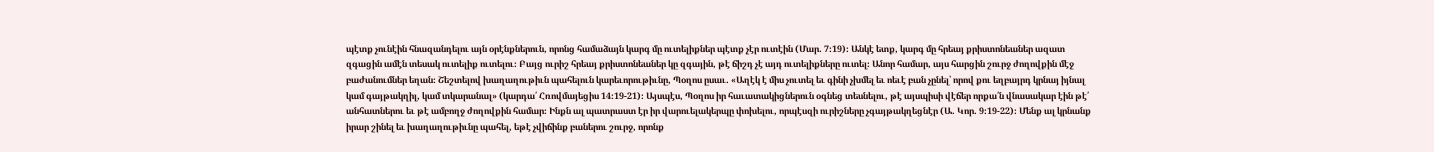պէտք չունէին հնազանդելու այն օրէնքներուն, որոնց համաձայն կարգ մը ուտելիքներ պէտք չէր ուտէին (Մար. 7։19)։ Անկէ ետք, կարգ մը հրեայ քրիստոնեաներ ազատ զգացին ամէն տեսակ ուտելիք ուտելու։ Բայց ուրիշ հրեայ քրիստոնեաներ կը զգային, թէ ճիշդ չէ այդ ուտելիքները ուտել։ Անոր համար, այս հարցին շուրջ ժողովքին մէջ բաժանումներ եղան։ Շեշտելով խաղաղութիւն պահելուն կարեւորութիւնը, Պօղոս ըսաւ. «Աղէկ է միս չուտել եւ գինի չխմել եւ ոեւէ բան չընել՝ որով քու եղբայրդ կրնայ իյնալ կամ գայթակղիլ, կամ տկարանալ» (կարդա՛ Հռովմայեցիս 14։19-21)։ Այսպէս, Պօղոս իր հաւատակիցներուն օգնեց տեսնելու, թէ այսպիսի վէճեր որքա՛ն վնասակար էին թէ՛ անհատներու եւ թէ ամբողջ ժողովքին համար։ Ինքն ալ պատրաստ էր իր վարուելակերպը փոխելու, որպէսզի ուրիշները չգայթակղեցնէր (Ա. Կոր. 9։19-22)։ Մենք ալ կրնանք իրար շինել եւ խաղաղութիւնը պահել, եթէ չվիճինք բաներու շուրջ, որոնք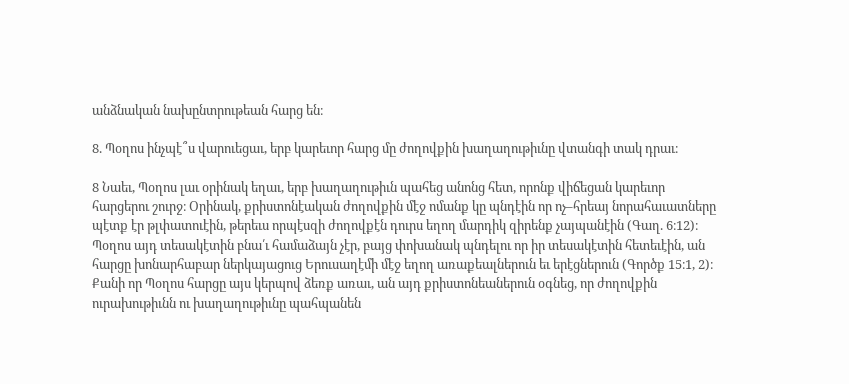անձնական նախընտրութեան հարց են։

8. Պօղոս ինչպէ՞ս վարուեցաւ, երբ կարեւոր հարց մը ժողովքին խաղաղութիւնը վտանգի տակ դրաւ։

8 Նաեւ, Պօղոս լաւ օրինակ եղաւ, երբ խաղաղութիւն պահեց անոնց հետ, որոնք վիճեցան կարեւոր հարցերու շուրջ։ Օրինակ, քրիստոնէական ժողովքին մէջ ոմանք կը պնդէին որ ոչ–հրեայ նորահաւատները պէտք էր թլփատուէին, թերեւս որպէսզի ժողովքէն դուրս եղող մարդիկ զիրենք չայպանէին (Գաղ. 6։12)։ Պօղոս այդ տեսակէտին բնա՛ւ համաձայն չէր, բայց փոխանակ պնդելու որ իր տեսակէտին հետեւէին, ան հարցը խոնարհաբար ներկայացուց Երուսաղէմի մէջ եղող առաքեալներուն եւ երէցներուն (Գործք 15։1, 2)։ Քանի որ Պօղոս հարցը այս կերպով ձեռք առաւ, ան այդ քրիստոնեաներուն օգնեց, որ ժողովքին ուրախութիւնն ու խաղաղութիւնը պահպանեն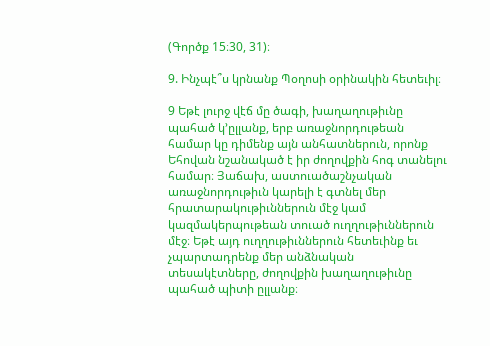(Գործք 15։30, 31)։

9. Ինչպէ՞ս կրնանք Պօղոսի օրինակին հետեւիլ։

9 Եթէ լուրջ վէճ մը ծագի, խաղաղութիւնը պահած կ’ըլլանք, երբ առաջնորդութեան համար կը դիմենք այն անհատներուն, որոնք Եհովան նշանակած է իր ժողովքին հոգ տանելու համար։ Յաճախ, աստուածաշնչական առաջնորդութիւն կարելի է գտնել մեր հրատարակութիւններուն մէջ կամ կազմակերպութեան տուած ուղղութիւններուն մէջ։ Եթէ այդ ուղղութիւններուն հետեւինք եւ չպարտադրենք մեր անձնական տեսակէտները, ժողովքին խաղաղութիւնը պահած պիտի ըլլանք։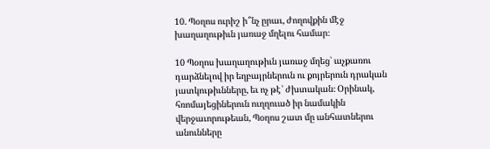10. Պօղոս ուրիշ ի՞նչ ըրաւ, ժողովքին մէջ խաղաղութիւն յառաջ մղելու համար։

10 Պօղոս խաղաղութիւն յառաջ մղեց՝ աչքառու դարձնելով իր եղբայրներուն ու քոյրերուն դրական յատկութիւնները, եւ ոչ թէ՝ ժխտական։ Օրինակ, հռոմայեցիներուն ուղղուած իր նամակին վերջաւորութեան, Պօղոս շատ մը անհատներու անունները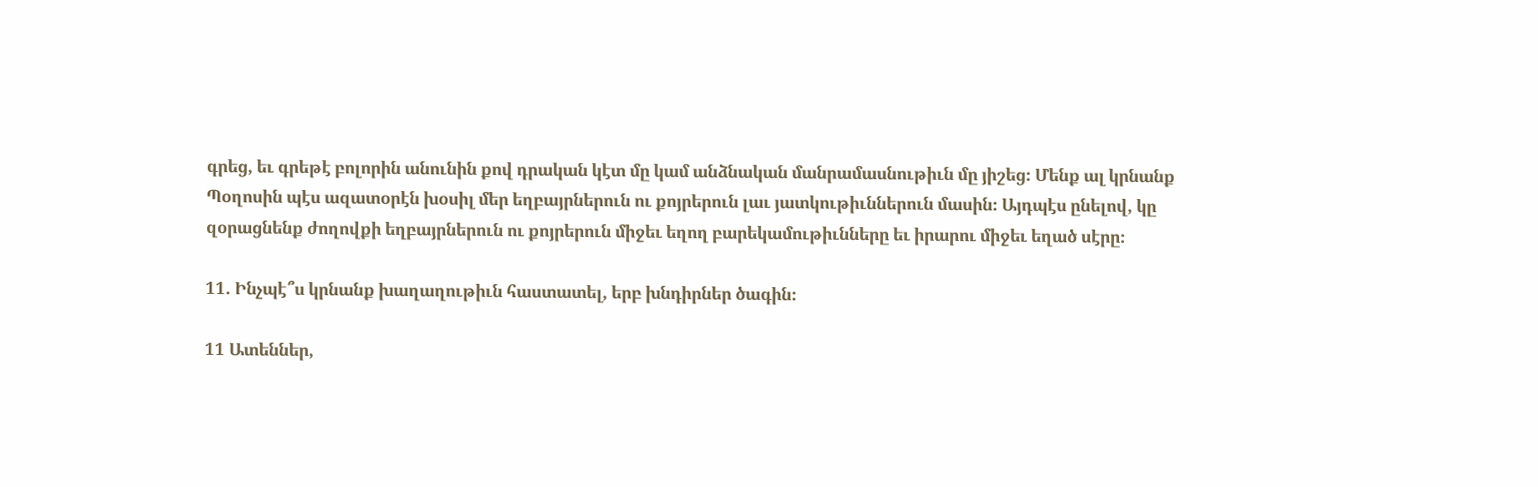գրեց, եւ գրեթէ բոլորին անունին քով դրական կէտ մը կամ անձնական մանրամասնութիւն մը յիշեց։ Մենք ալ կրնանք Պօղոսին պէս ազատօրէն խօսիլ մեր եղբայրներուն ու քոյրերուն լաւ յատկութիւններուն մասին։ Այդպէս ընելով, կը զօրացնենք ժողովքի եղբայրներուն ու քոյրերուն միջեւ եղող բարեկամութիւնները եւ իրարու միջեւ եղած սէրը։

11. Ինչպէ՞ս կրնանք խաղաղութիւն հաստատել, երբ խնդիրներ ծագին։

11 Ատեններ,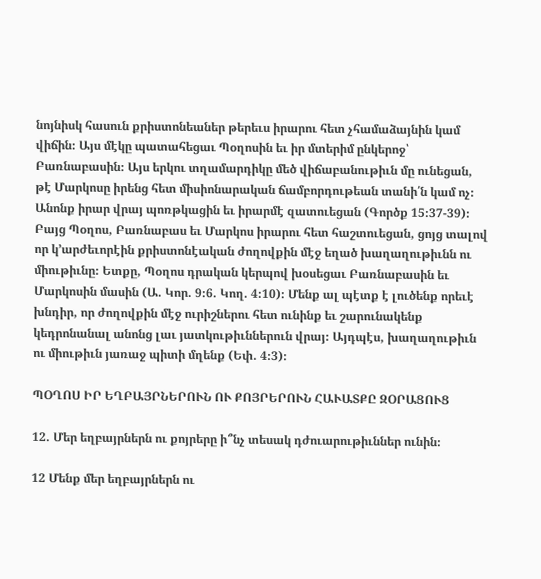նոյնիսկ հասուն քրիստոնեաներ թերեւս իրարու հետ չհամաձայնին կամ վիճին։ Այս մէկը պատահեցաւ Պօղոսին եւ իր մտերիմ ընկերոջ՝ Բառնաբասին։ Այս երկու տղամարդիկը մեծ վիճաբանութիւն մը ունեցան, թէ Մարկոսը իրենց հետ միսիոնարական ճամբորդութեան տանի՛ն կամ ոչ։ Անոնք իրար վրայ պոռթկացին եւ իրարմէ զատուեցան (Գործք 15։37-39)։ Բայց Պօղոս, Բառնաբաս եւ Մարկոս իրարու հետ հաշտուեցան, ցոյց տալով որ կ’արժեւորէին քրիստոնէական ժողովքին մէջ եղած խաղաղութիւնն ու միութիւնը։ Ետքը, Պօղոս դրական կերպով խօսեցաւ Բառնաբասին եւ Մարկոսին մասին (Ա. Կոր. 9։6. Կող. 4։10)։ Մենք ալ պէտք է լուծենք որեւէ խնդիր, որ ժողովքին մէջ ուրիշներու հետ ունինք եւ շարունակենք կեդրոնանալ անոնց լաւ յատկութիւններուն վրայ։ Այդպէս, խաղաղութիւն ու միութիւն յառաջ պիտի մղենք (Եփ. 4։3)։

ՊՕՂՈՍ ԻՐ ԵՂԲԱՅՐՆԵՐՈՒՆ ՈՒ ՔՈՅՐԵՐՈՒՆ ՀԱՒԱՏՔԸ ԶՕՐԱՑՈՒՑ

12. Մեր եղբայրներն ու քոյրերը ի՞նչ տեսակ դժուարութիւններ ունին։

12 Մենք մեր եղբայրներն ու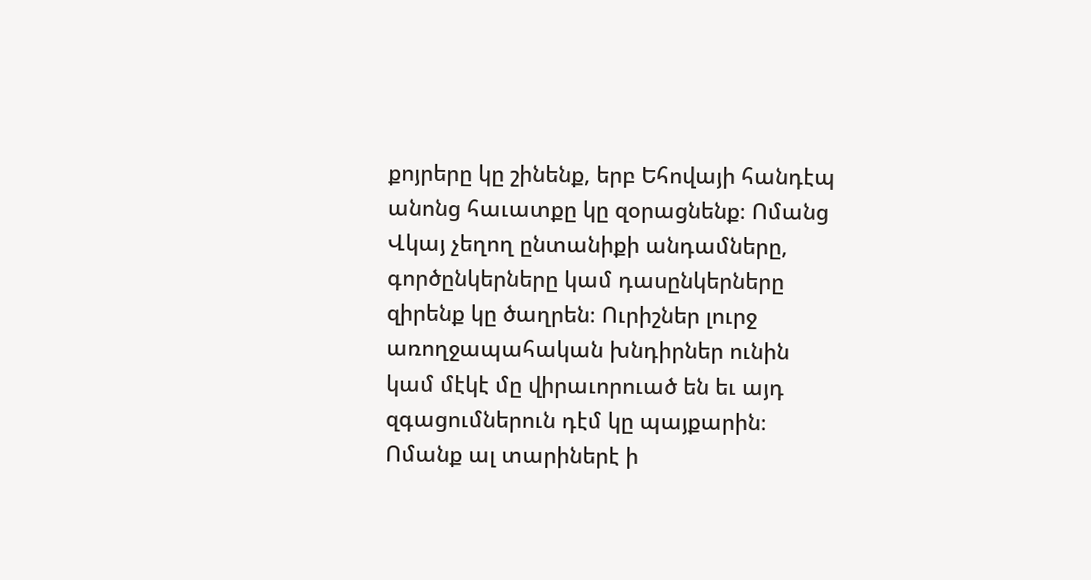քոյրերը կը շինենք, երբ Եհովայի հանդէպ անոնց հաւատքը կը զօրացնենք։ Ոմանց Վկայ չեղող ընտանիքի անդամները, գործընկերները կամ դասընկերները զիրենք կը ծաղրեն։ Ուրիշներ լուրջ առողջապահական խնդիրներ ունին կամ մէկէ մը վիրաւորուած են եւ այդ զգացումներուն դէմ կը պայքարին։ Ոմանք ալ տարիներէ ի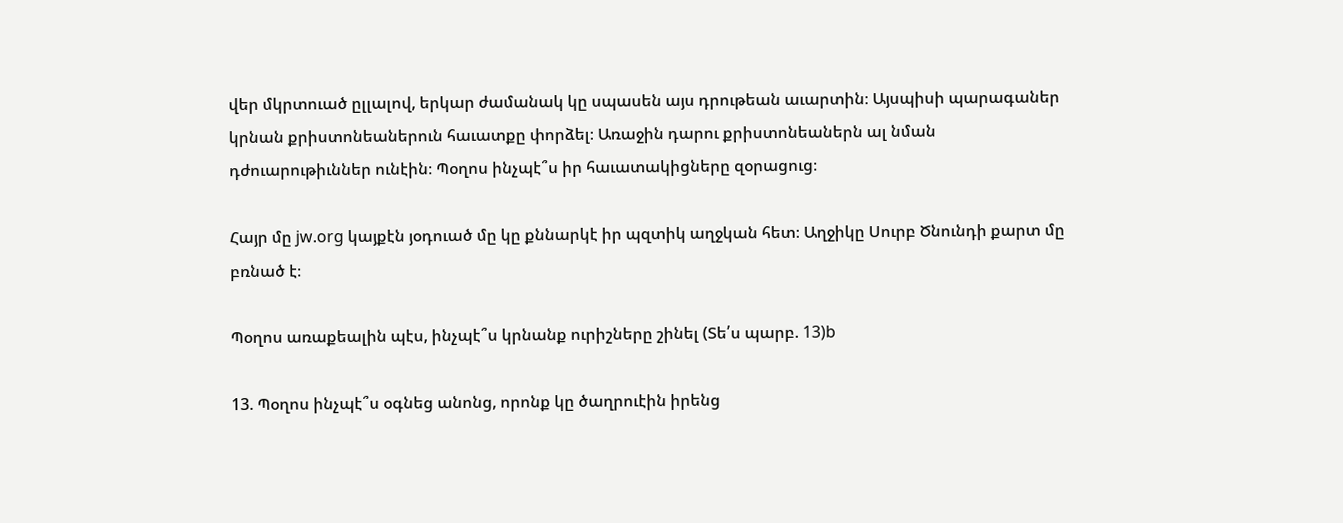վեր մկրտուած ըլլալով, երկար ժամանակ կը սպասեն այս դրութեան աւարտին։ Այսպիսի պարագաներ կրնան քրիստոնեաներուն հաւատքը փորձել։ Առաջին դարու քրիստոնեաներն ալ նման դժուարութիւններ ունէին։ Պօղոս ինչպէ՞ս իր հաւատակիցները զօրացուց։

Հայր մը jw.org կայքէն յօդուած մը կը քննարկէ իր պզտիկ աղջկան հետ։ Աղջիկը Սուրբ Ծնունդի քարտ մը բռնած է։

Պօղոս առաքեալին պէս, ինչպէ՞ս կրնանք ուրիշները շինել (Տե՛ս պարբ. 13)b

13. Պօղոս ինչպէ՞ս օգնեց անոնց, որոնք կը ծաղրուէին իրենց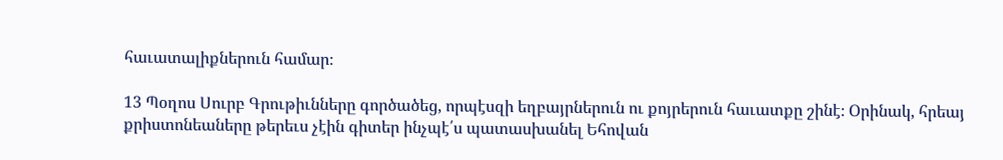հաւատալիքներուն համար։

13 Պօղոս Սուրբ Գրութիւնները գործածեց, որպէսզի եղբայրներուն ու քոյրերուն հաւատքը շինէ։ Օրինակ, հրեայ քրիստոնեաները թերեւս չէին գիտեր ինչպէ՛ս պատասխանել Եհովան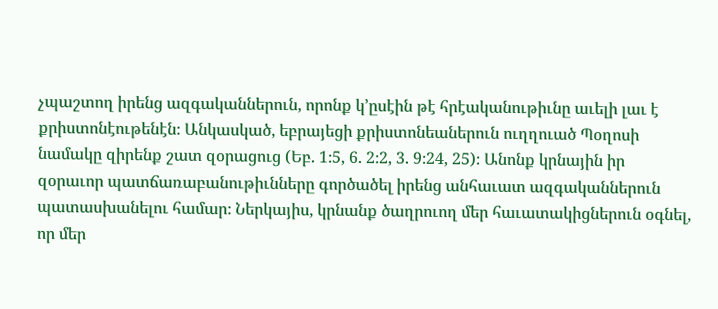չպաշտող իրենց ազգականներուն, որոնք կ’ըսէին թէ հրէականութիւնը աւելի լաւ է քրիստոնէութենէն։ Անկասկած, եբրայեցի քրիստոնեաներուն ուղղուած Պօղոսի նամակը զիրենք շատ զօրացուց (Եբ. 1։5, 6. 2։2, 3. 9։24, 25)։ Անոնք կրնային իր զօրաւոր պատճառաբանութիւնները գործածել իրենց անհաւատ ազգականներուն պատասխանելու համար։ Ներկայիս, կրնանք ծաղրուող մեր հաւատակիցներուն օգնել, որ մեր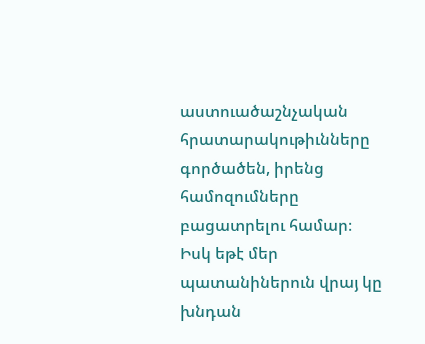աստուածաշնչական հրատարակութիւնները գործածեն, իրենց համոզումները բացատրելու համար։ Իսկ եթէ մեր պատանիներուն վրայ կը խնդան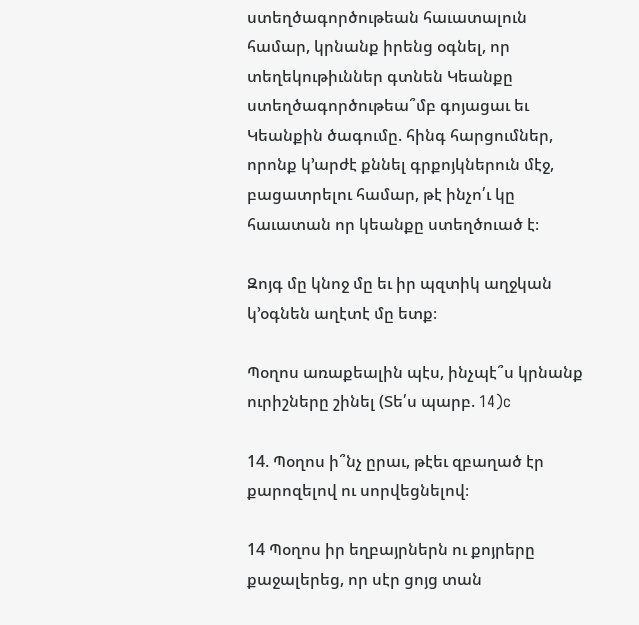ստեղծագործութեան հաւատալուն համար, կրնանք իրենց օգնել, որ տեղեկութիւններ գտնեն Կեանքը ստեղծագործութեա՞մբ գոյացաւ եւ Կեանքին ծագումը. հինգ հարցումներ, որոնք կ’արժէ քննել գրքոյկներուն մէջ, բացատրելու համար, թէ ինչո՛ւ կը հաւատան որ կեանքը ստեղծուած է։

Զոյգ մը կնոջ մը եւ իր պզտիկ աղջկան կ’օգնեն աղէտէ մը ետք։

Պօղոս առաքեալին պէս, ինչպէ՞ս կրնանք ուրիշները շինել (Տե՛ս պարբ. 14)c

14. Պօղոս ի՞նչ ըրաւ, թէեւ զբաղած էր քարոզելով ու սորվեցնելով։

14 Պօղոս իր եղբայրներն ու քոյրերը քաջալերեց, որ սէր ցոյց տան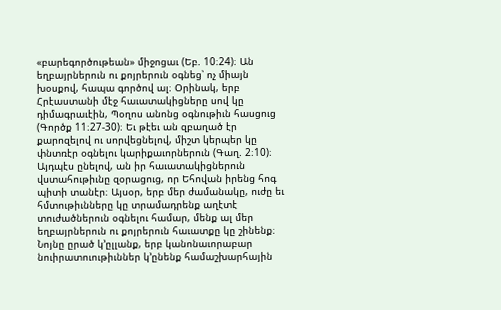«բարեգործութեան» միջոցաւ (Եբ. 10։24)։ Ան եղբայրներուն ու քոյրերուն օգնեց՝ ոչ միայն խօսքով, հապա գործով ալ։ Օրինակ, երբ Հրէաստանի մէջ հաւատակիցները սով կը դիմագրաւէին, Պօղոս անոնց օգնութիւն հասցուց (Գործք 11։27-30)։ Եւ թէեւ ան զբաղած էր քարոզելով ու սորվեցնելով, միշտ կերպեր կը փնտռէր օգնելու կարիքաւորներուն (Գաղ. 2։10)։ Այդպէս ընելով, ան իր հաւատակիցներուն վստահութիւնը զօրացուց, որ Եհովան իրենց հոգ պիտի տանէր։ Այսօր, երբ մեր ժամանակը, ուժը եւ հմտութիւնները կը տրամադրենք աղէտէ տուժածներուն օգնելու համար, մենք ալ մեր եղբայրներուն ու քոյրերուն հաւատքը կը շինենք։ Նոյնը ըրած կ’ըլլանք, երբ կանոնաւորաբար նուիրատուութիւններ կ’ընենք համաշխարհային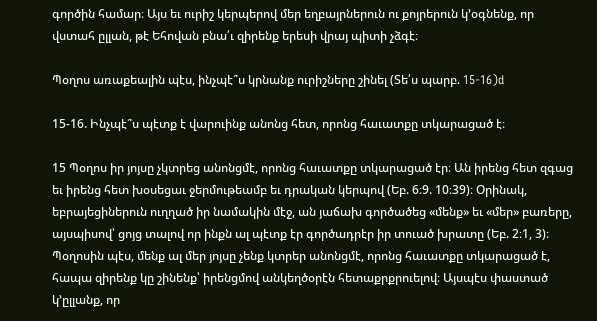գործին համար։ Այս եւ ուրիշ կերպերով մեր եղբայրներուն ու քոյրերուն կ’օգնենք, որ վստահ ըլլան, թէ Եհովան բնա՛ւ զիրենք երեսի վրայ պիտի չձգէ։

Պօղոս առաքեալին պէս, ինչպէ՞ս կրնանք ուրիշները շինել (Տե՛ս պարբ. 15-16)d

15-16. Ինչպէ՞ս պէտք է վարուինք անոնց հետ, որոնց հաւատքը տկարացած է։

15 Պօղոս իր յոյսը չկտրեց անոնցմէ, որոնց հաւատքը տկարացած էր։ Ան իրենց հետ զգաց եւ իրենց հետ խօսեցաւ ջերմութեամբ եւ դրական կերպով (Եբ. 6։9. 10։39)։ Օրինակ, եբրայեցիներուն ուղղած իր նամակին մէջ, ան յաճախ գործածեց «մենք» եւ «մեր» բառերը, այսպիսով՝ ցոյց տալով որ ինքն ալ պէտք էր գործադրէր իր տուած խրատը (Եբ. 2։1, 3)։ Պօղոսին պէս, մենք ալ մեր յոյսը չենք կտրեր անոնցմէ, որոնց հաւատքը տկարացած է, հապա զիրենք կը շինենք՝ իրենցմով անկեղծօրէն հետաքրքրուելով։ Այսպէս փաստած կ’ըլլանք, որ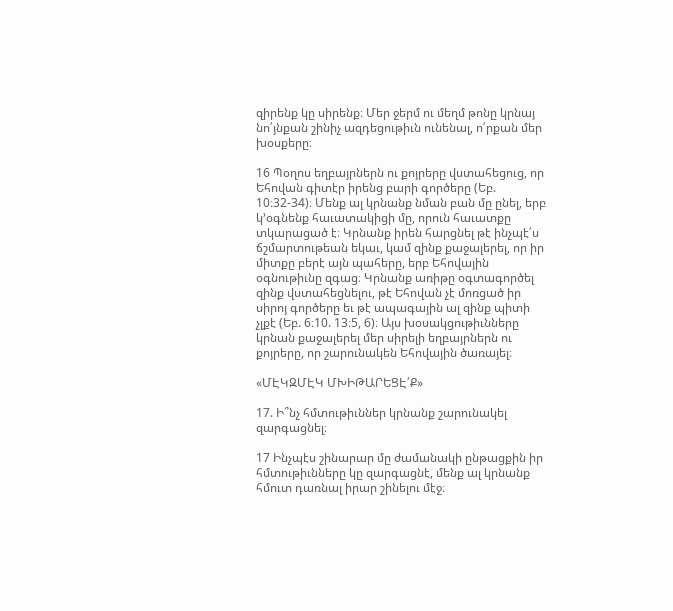զիրենք կը սիրենք։ Մեր ջերմ ու մեղմ թոնը կրնայ նո՛յնքան շինիչ ազդեցութիւն ունենալ, ո՛րքան մեր խօսքերը։

16 Պօղոս եղբայրներն ու քոյրերը վստահեցուց, որ Եհովան գիտէր իրենց բարի գործերը (Եբ. 10։32-34)։ Մենք ալ կրնանք նման բան մը ընել, երբ կ’օգնենք հաւատակիցի մը, որուն հաւատքը տկարացած է։ Կրնանք իրեն հարցնել թէ ինչպէ՛ս ճշմարտութեան եկաւ, կամ զինք քաջալերել, որ իր միտքը բերէ այն պահերը, երբ Եհովային օգնութիւնը զգաց։ Կրնանք առիթը օգտագործել զինք վստահեցնելու, թէ Եհովան չէ մոռցած իր սիրոյ գործերը եւ թէ ապագային ալ զինք պիտի չլքէ (Եբ. 6։10. 13։5, 6)։ Այս խօսակցութիւնները կրնան քաջալերել մեր սիրելի եղբայրներն ու քոյրերը, որ շարունակեն Եհովային ծառայել։

«ՄԷԿԶՄԷԿ ՄԽԻԹԱՐԵՑԷ՛Ք»

17. Ի՞նչ հմտութիւններ կրնանք շարունակել զարգացնել։

17 Ինչպէս շինարար մը ժամանակի ընթացքին իր հմտութիւնները կը զարգացնէ, մենք ալ կրնանք հմուտ դառնալ իրար շինելու մէջ։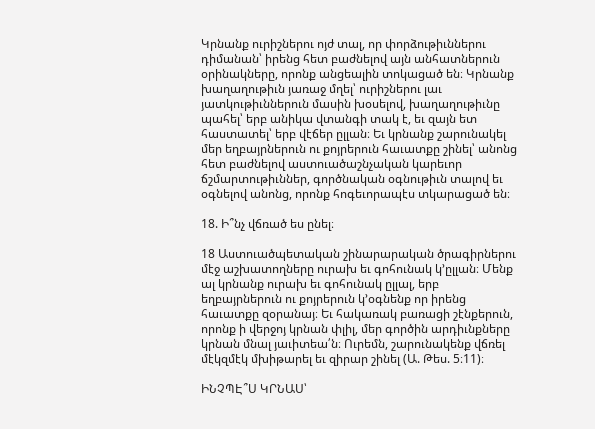Կրնանք ուրիշներու ոյժ տալ, որ փորձութիւններու դիմանան՝ իրենց հետ բաժնելով այն անհատներուն օրինակները, որոնք անցեալին տոկացած են։ Կրնանք խաղաղութիւն յառաջ մղել՝ ուրիշներու լաւ յատկութիւններուն մասին խօսելով, խաղաղութիւնը պահել՝ երբ անիկա վտանգի տակ է, եւ զայն ետ հաստատել՝ երբ վէճեր ըլլան։ Եւ կրնանք շարունակել մեր եղբայրներուն ու քոյրերուն հաւատքը շինել՝ անոնց հետ բաժնելով աստուածաշնչական կարեւոր ճշմարտութիւններ, գործնական օգնութիւն տալով եւ օգնելով անոնց, որոնք հոգեւորապէս տկարացած են։

18. Ի՞նչ վճռած ես ընել։

18 Աստուածպետական շինարարական ծրագիրներու մէջ աշխատողները ուրախ եւ գոհունակ կ’ըլլան։ Մենք ալ կրնանք ուրախ եւ գոհունակ ըլլալ, երբ եղբայրներուն ու քոյրերուն կ’օգնենք որ իրենց հաւատքը զօրանայ։ Եւ հակառակ բառացի շէնքերուն, որոնք ի վերջոյ կրնան փլիլ, մեր գործին արդիւնքները կրնան մնալ յաւիտեա՛ն։ Ուրեմն, շարունակենք վճռել մէկզմէկ մխիթարել եւ զիրար շինել (Ա. Թես. 5։11)։

ԻՆՉՊԷ՞Ս ԿՐՆԱՍ՝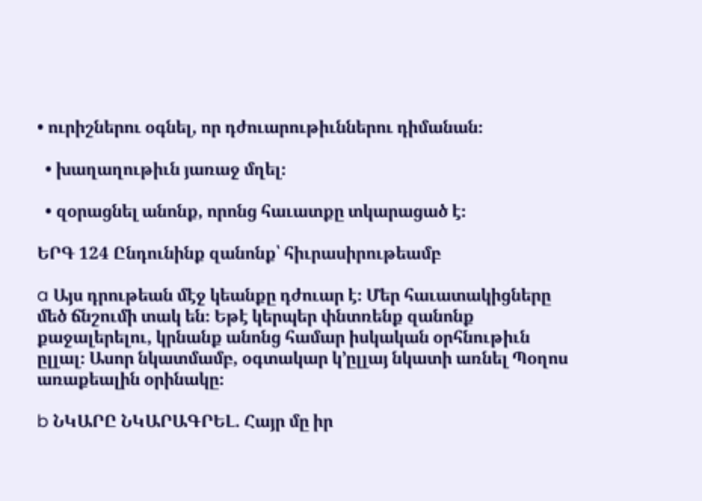• ուրիշներու օգնել, որ դժուարութիւններու դիմանան։

  • խաղաղութիւն յառաջ մղել։

  • զօրացնել անոնք, որոնց հաւատքը տկարացած է։

ԵՐԳ 124 Ընդունինք զանոնք՝ հիւրասիրութեամբ

a Այս դրութեան մէջ կեանքը դժուար է։ Մեր հաւատակիցները մեծ ճնշումի տակ են։ Եթէ կերպեր փնտռենք զանոնք քաջալերելու, կրնանք անոնց համար իսկական օրհնութիւն ըլլալ։ Ասոր նկատմամբ, օգտակար կ’ըլլայ նկատի առնել Պօղոս առաքեալին օրինակը։

b ՆԿԱՐԸ ՆԿԱՐԱԳՐԵԼ. Հայր մը իր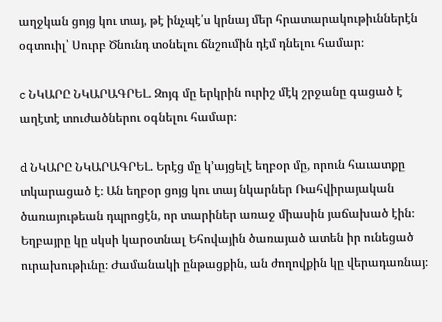աղջկան ցոյց կու տայ, թէ ինչպէ՛ս կրնայ մեր հրատարակութիւններէն օգտուիլ՝ Սուրբ Ծնունդ տօնելու ճնշումին դէմ դնելու համար։

c ՆԿԱՐԸ ՆԿԱՐԱԳՐԵԼ. Զոյգ մը երկրին ուրիշ մէկ շրջանը գացած է աղէտէ տուժածներու օգնելու համար։

d ՆԿԱՐԸ ՆԿԱՐԱԳՐԵԼ. Երէց մը կ’այցելէ եղբօր մը, որուն հաւատքը տկարացած է։ Ան եղբօր ցոյց կու տայ նկարներ Ռահվիրայական ծառայութեան դպրոցէն, որ տարիներ առաջ միասին յաճախած էին։ Եղբայրը կը սկսի կարօտնալ Եհովային ծառայած ատեն իր ունեցած ուրախութիւնը։ Ժամանակի ընթացքին, ան ժողովքին կը վերադառնայ։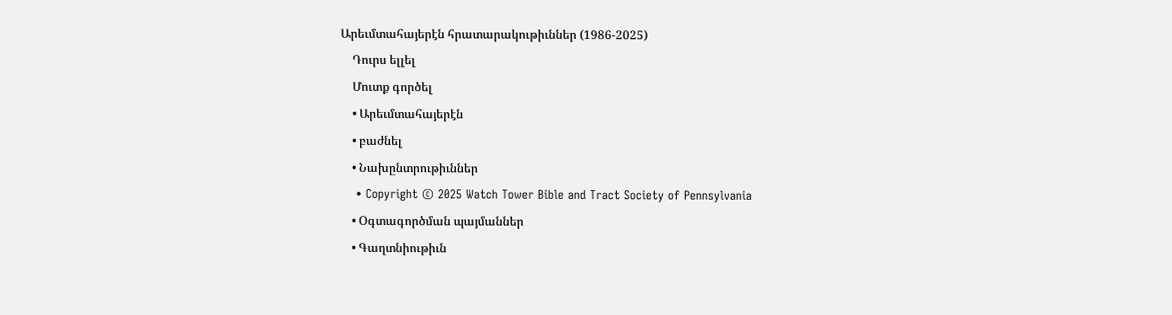Արեւմտահայերէն հրատարակութիւններ (1986-2025)
    Դուրս ելլել
    Մուտք գործել
    • Արեւմտահայերէն
    • բաժնել
    • Նախընտրութիւններ
    • Copyright © 2025 Watch Tower Bible and Tract Society of Pennsylvania
    • Օգտագործման պայմաններ
    • Գաղտնիութիւն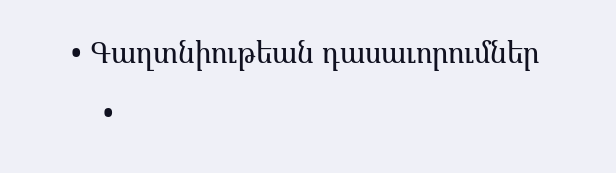• Գաղտնիութեան դասաւորումներ
    •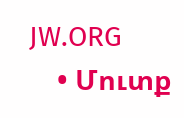JW.ORG
    • Մուտք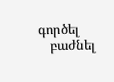գործել
    բաժնել